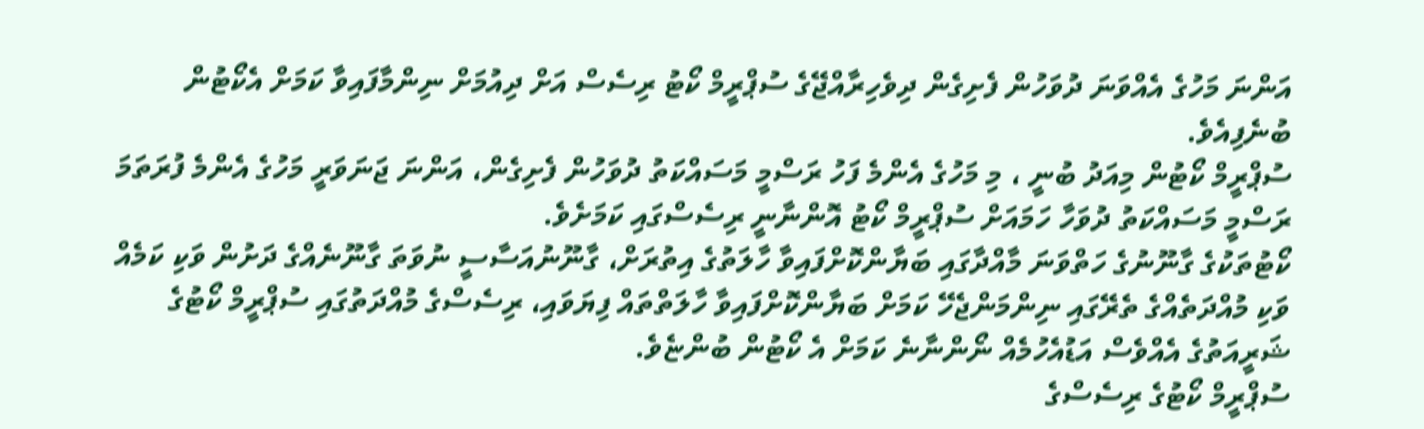އަންނަ މަހުގެ އެއްވަނަ ދުވަހުން ފެށިގެން ދިވެހިރާއްޖޭގެ ސުޕްރީމް ކޯޓު ރިސެސް އަށް ދިއުމަށް ނިންމާފައިވާ ކަމަށް އެކޯޓުން ބުނެފިއެވެ.
ސުޕްރީމް ކޯޓުން މިއަދު ބުނީ ، މި މަހުގެ އެންމެ ފަހު ރަސްމީ މަސައްކަތު ދުވަހުން ފެށިގެން، އަންނަ ޖަނަވަރީ މަހުގެ އެންމެ ފުރަތަމަ ރަސްމީ މަސައްކަތު ދުވަހާ ހަމައަށް ސުޕްރީމް ކޯޓު އޮންނާނީ ރިސެސްގައި ކަމަށެވެ.
ކޯޓުތަކުގެ ގާނޫނުގެ ހަތްވަނަ މާއްދާގައި ބަޔާންކޮށްފައިވާ ހާލަތުގެ އިތުރަށް، ގާނޫނުއަސާސީ ނުވަތަ ގާނޫނެއްގެ ދަށުން ވަކި ކަމެއް ވަކި މުއްދަތެއްގެ ތެރޭގައި ނިންމަންޖެހޭ ކަމަށް ބަޔާންކޮށްފައިވާ ހާލަތްތައް ފިޔަވައި، ރިސެސްގެ މުއްދަތުގައި ސުޕްރީމް ކޯޓުގެ ޝަރީއަތުގެ އެއްވެސް އަޑުއެހުމެއް ނޯންނާނެ ކަމަށް އެ ކޯޓުން ބުންޏެވެ.
ސުޕްރީމް ކޯޓުގެ ރިސެސްގެ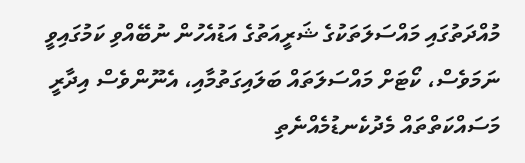މުއްދަތުގައި މައްސަލަތަކުގެ ޝަރީއަތުގެ އަޑުއެހުން ނުބޭއްވި ކަމުގައިވީ ނަމަވެސް، ކޯޓަށް މައްސަލަތައް ބަލައިގަތުމާއި، އެނޫންވެސް އިދާރީ މަސައްކަތްތައް މެދުކެނޑުމެއްނެތި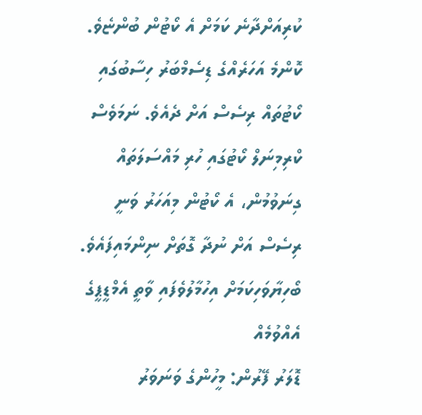ކުރިއަށްދާނެ ކަމަށް އެ ކޯޓުން ބުންޏެވެ.
ކޮންމެ އަހަރެއްގެ ޑިސެމްބަރު ހިސާބުގައި ކޯޓުތައް ރިސެސް އަށް ދެއެވެ. ނަމަވެސް ކްރިމިނަލް ކޯޓުގައި ހުރި މައްސަލަތައް ގިނަވުމުން، އެ ކޯޓުން މިއަހަރު ވަނީ ރިސެސް އަށް ނުދާ ގޮތަށް ނިންމައިފައެވެ.
ބޯހިޔާވަހިކަމަށް އިހުމާލުވެފައި ވާތީ އެމްޑީޕީގެ އެއްވުމެއް
ޑޮލަރު ފޭރުން: މީހުންގެ ވަނަވަރު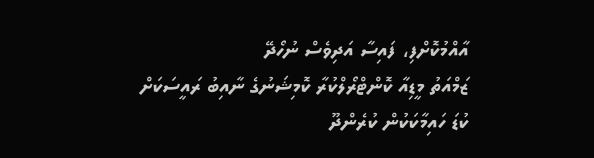އާއްމުކޮށްފި، ފައިސާ އަދިވެސް ނުހޯދޭ
ޒަމްއަތު މީޑިއާ ކޮންޓްރޯލްކުރާ ކޮމިޝަނުގެ ނާއިބު ރައީސަކަށް
ކުޑަ ހައިމާކަކުން ކުރެންދޫ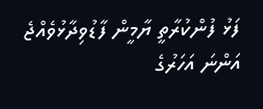ފަޅު ފުންކުރާތީ ޔާމީން ފާޑުވިދާޅުވެއްޖެ
އަންނަ އަހަރުގެ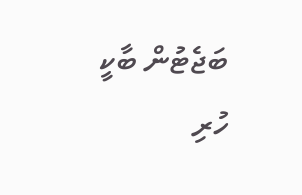ބަޖެޓުން ބާކީ ހުރި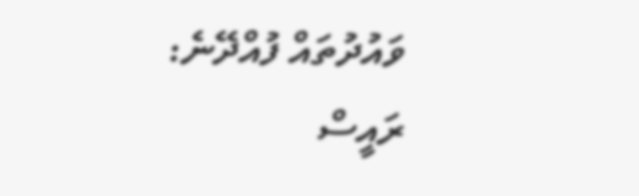ވައުދުތައް ފުއްދޭނެ: ރައީސް